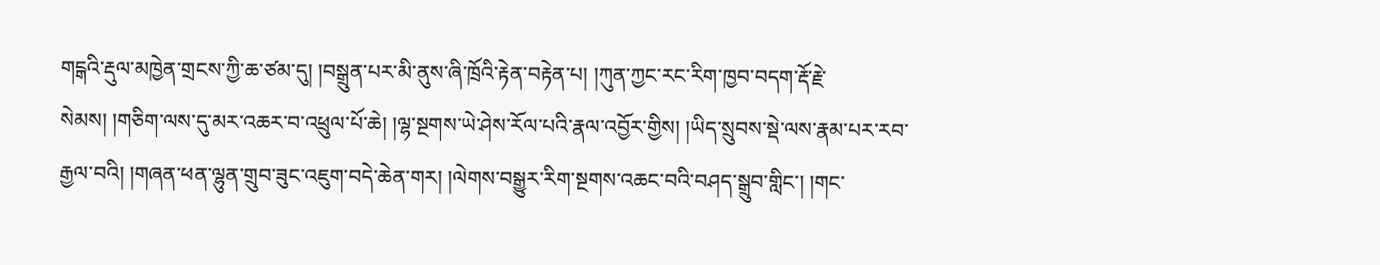གངྒའི་རྡུལ་མཁྱེན་གྲངས་ཀྱི་ཆ་ཙམ་དུ། །བསྒྲུན་པར་མི་ནུས་ཞི་ཁྲོའི་རྟེན་བརྟེན་པ། །ཀུན་ཀྱང་རང་རིག་ཁྱབ་བདག་རྡོ་རྗེ་སེམས། །གཅིག་ལས་དུ་མར་འཆར་བ་འཕྲུལ་པོ་ཆེ། །ལྷ་སྔགས་ཡེ་ཤེས་རོལ་པའི་རྣལ་འབྱོར་གྱིས། །ཡིད་སྲུབས་སྡེ་ལས་རྣམ་པར་རབ་རྒྱལ་བའི། །གཞན་ཕན་ལྷུན་གྲུབ་ཟུང་འཇུག་བདེ་ཆེན་གར། །ལེགས་བསྒྱུར་རིག་སྔགས་འཆང་བའི་བཤད་སྒྲུབ་གླིང་། །གང་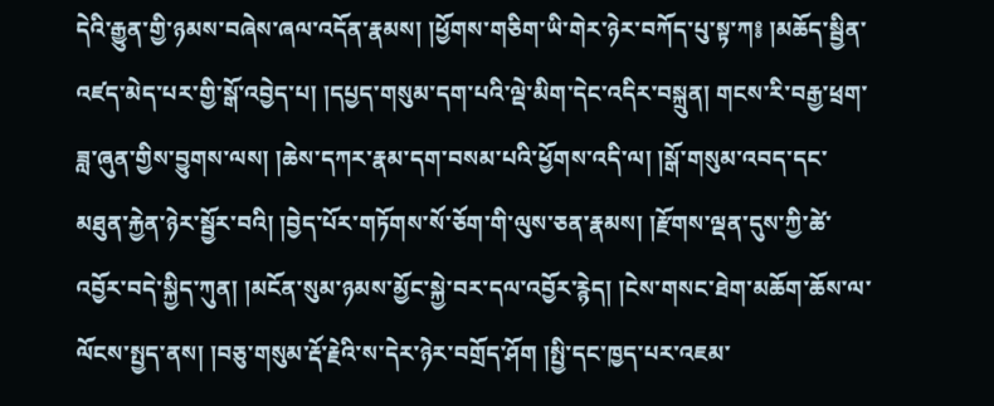དེའི་རྒྱུན་གྱི་ཉམས་བཞེས་ཞལ་འདོན་རྣམས། །ཕྱོགས་གཅིག་ཡི་གེར་ཉེར་བཀོད་པུ་སྟ་ཀ༔ །མཆོད་སྦྱིན་འཛད་མེད་པར་གྱི་སྒོ་འབྱེད་པ། །དཔྱད་གསུམ་དག་པའི་ལྡེ་མིག་དེང་འདིར་བསྐྲུན། གངས་རི་བརྒྱ་ཕྲག་ཟླ་ཞུན་གྱིས་བྱུགས་ལས། །ཆེས་དཀར་རྣམ་དག་བསམ་པའི་ཕྱོགས་འདི་ལ། །སྒོ་གསུམ་འབད་དང་མཐུན་རྐྱེན་ཉེར་སྦྱོར་བའི། །བྱེད་པོར་གཏོགས་སོ་ཅོག་གི་ལུས་ཅན་རྣམས། །རྫོགས་ལྡན་དུས་ཀྱི་ཚེ་འབྱོར་བདེ་སྐྱིད་ཀུན། །མངོན་སུམ་ཉམས་མྱོང་སྐྱེ་བར་དལ་འབྱོར་རྙེད། །ངེས་གསང་ཐེག་མཆོག་ཆོས་ལ་ལོངས་སྤྱད་ནས། །བཅུ་གསུམ་རྡོ་རྗེའི་ས་དེར་ཉེར་བགྲོད་ཤོག །སྤྱི་དང་ཁྱད་པར་འཇམ་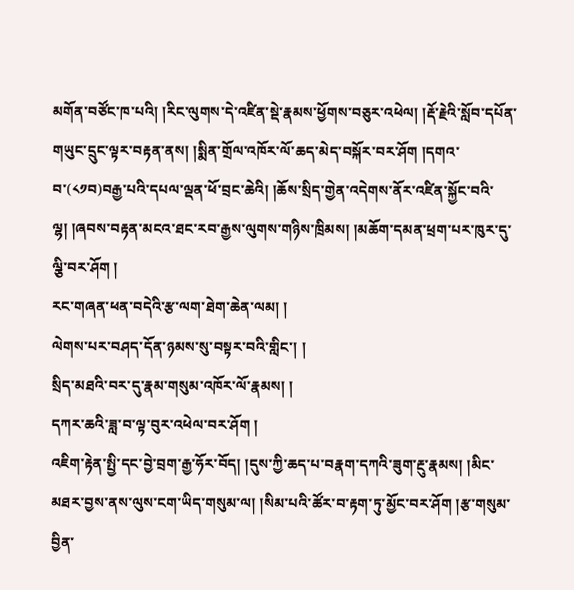མགོན་བཙོང་ཁ་པའི། །རིང་ལུགས་དེ་འཛིན་སྡེ་རྣམས་ཕྱོགས་བཅུར་འཕེལ། །རྡོ་རྗེའི་སློབ་དཔོན་གཡུང་དྲུང་ལྟར་བརྟན་ནས། །སྨིན་གྲོལ་འཁོར་ལོ་ཆད་མེད་བསྐོར་བར་ཤོག །དགའ་བ་(༨༡བ)བརྒྱ་པའི་དཔལ་ལྡན་ཕོ་བྲང་ཆེའི། །ཆོས་སྲིད་གྱེན་འདེགས་ནོར་འཛིན་སྐྱོང་བའི་ལྷ། །ཞབས་བརྟན་མངའ་ཐང་རབ་རྒྱས་ལུགས་གཉིས་ཁྲིམས། །མཆོག་དམན་ཕྲག་པར་ཁུར་དུ་ལྕི་བར་ཤོག །
རང་གཞན་ཕན་བདེའི་རྩ་ལག་ཐེག་ཆེན་ལམ། །
ལེགས་པར་བཤད་དོན་ཉམས་སུ་བསྟར་བའི་གླིང་། །
སྲིད་མཐའི་བར་དུ་རྣམ་གསུམ་འཁོར་ལོ་རྣམས། །
དཀར་ཆའི་ཟླ་བ་ལྟ་བུར་འཕེལ་བར་ཤོག །
འཇིག་རྟེན་སྤྱི་དང་བྱེ་བྲག་རྒྱ་ཧོར་བོད། །དུས་ཀྱི་ཆད་པ་བརྣག་དཀའི་ཟུག་རྔུ་རྣམས། །མིང་མཐར་བྱས་ནས་ལུས་ངག་ཡིད་གསུམ་ལ། །སིམ་པའི་ཚོར་བ་རྟག་ཏུ་མྱོང་བར་ཤོག །རྩ་གསུམ་བྱིན་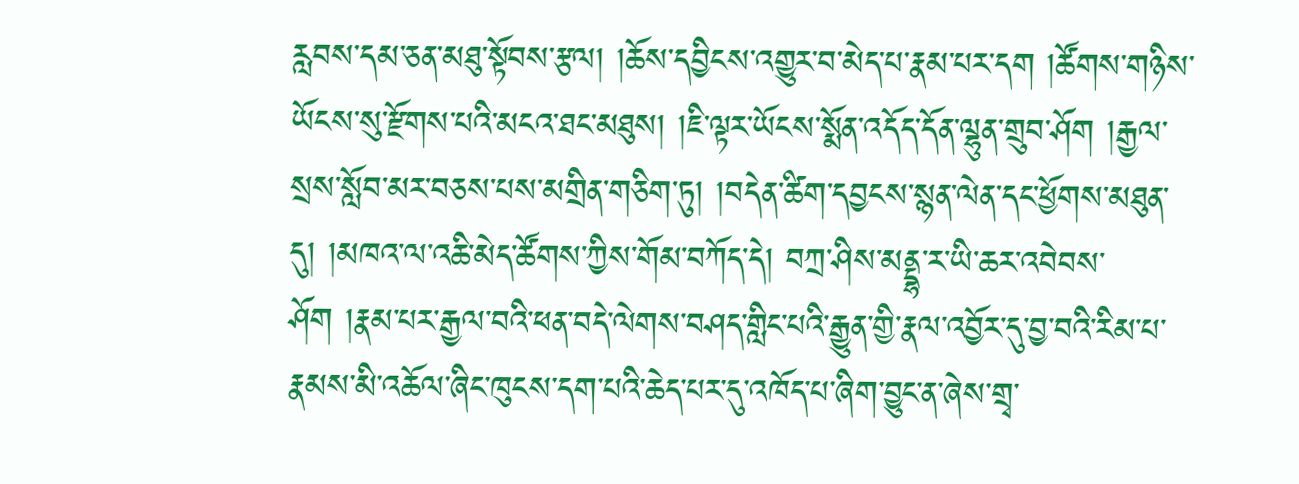རླབས་དམ་ཅན་མཐུ་སྟོབས་རྩལ། །ཆོས་དབྱིངས་འགྱུར་བ་མེད་པ་རྣམ་པར་དག །ཚོགས་གཉིས་ཡོངས་སུ་རྫོགས་པའི་མངའ་ཐང་མཐུས། །ཇི་ལྟར་ཡོངས་སྨོན་འདོད་དོན་ལྷུན་གྲུབ་ཤོག །རྒྱལ་སྲས་སློབ་མར་བཅས་པས་མགྲིན་གཅིག་ཏུ། །བདེན་ཚིག་དབྱངས་སྙན་ལེན་དང་ཕྱོགས་མཐུན་དུ། །མཁའ་ལ་འཆི་མེད་ཚོགས་ཀྱིས་གོམ་བཀོད་དེ། བཀྲ་ཤིས་མནྡྷ་ར་ཡི་ཆར་འབེབས་ཤོག །རྣམ་པར་རྒྱལ་བའི་ཕན་བདེ་ལེགས་བཤད་གླིང་པའི་རྒྱུན་གྱི་རྣལ་འབྱོར་དུ་བྱ་བའི་རིམ་པ་རྣམས་མི་འཆོལ་ཞིང་ཁུངས་དག་པའི་ཆེད་པར་དུ་འཁོད་པ་ཞིག་བྱུང་ན་ཞེས་གྲྭ་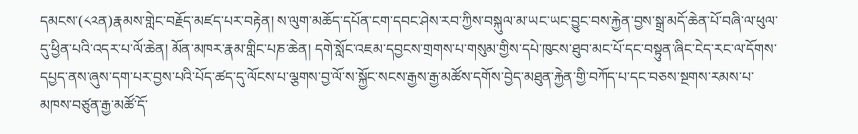དམངས་(༨༢ན)རྣམས་གླེང་བརྗོད་མཛད་པར་བརྟེན། ས་ལུག་མཆོད་དཔོན་ངག་དབང་ཤེས་རབ་ཀྱིས་བསྐུལ་མ་ཡང་ཡང་བྱུང་བས་རྐྱེན་བྱས་སྒྲ་མདོ་ཆེན་པོ་བཞི་ལ་ཕུལ་དུ་ཕྱིན་པའི་འདར་པ་ལོ་ཆེན། མོན་མཁར་རྣམ་གླིང་པཎ་ཆེན། དགེ་སློང་འཇམ་དབྱངས་གྲགས་པ་གསུམ་གྱིས་དཔེ་ཁུངས་ཐུབ་མང་པོ་དང་བསྟུན་ཞིང་ངེད་རང་ལ་དོགས་དཔྱད་ནས་ཞུས་དག་པར་བྱས་པའི་པོད་ཚད་དུ་ལོངས་པ་ལྕགས་བྱ་ལོ་ས་སྐྱོང་སངས་རྒྱས་རྒྱ་མཚོས་དགོས་བྱེད་མཐུན་རྐྱེན་གྱི་བཀོད་པ་དང་བཅས་སྔགས་རམས་པ་མཁས་བཙུན་རྒྱ་མཚོ་དོ་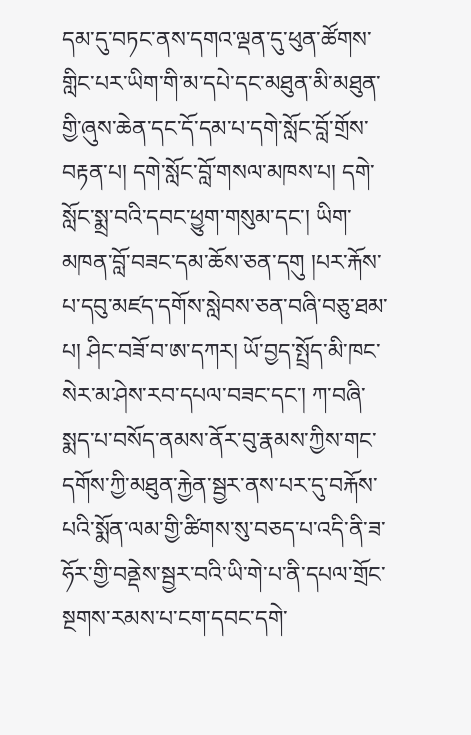དམ་དུ་བཏང་ནས་དགའ་ལྡན་དུ་ཕུན་ཚོགས་གླིང་པར་ཡིག་གི་མ་དཔེ་དང་མཐུན་མི་མཐུན་གྱི་ཞུས་ཆེན་དང་དོ་དམ་པ་དགེ་སློང་བློ་གྲོས་བརྟན་པ། དགེ་སློང་བློ་གསལ་མཁས་པ། དགེ་སློང་སྨྲ་བའི་དབང་ཕྱུག་གསུམ་དང་། ཡིག་མཁན་བློ་བཟང་དམ་ཆོས་ཅན་དགུ །པར་རྐོས་པ་དབུ་མཛད་དགོས་སླེབས་ཅན་བཞི་བཅུ་ཐམ་པ། ཤིང་བཟོ་བ་ཨ་དཀར། ཡོ་བྱད་སྤྲོད་མི་ཁང་སེར་མ་ཤེས་རབ་དཔལ་བཟང་དང་། ཀ་བཞི་སྨད་པ་བསོད་ནམས་ནོར་བུ་རྣམས་ཀྱིས་གང་དགོས་ཀྱི་མཐུན་རྐྱེན་སྦྱར་ནས་པར་དུ་བརྐོས་པའི་སྨོན་ལམ་གྱི་ཚིགས་སུ་བཅད་པ་འདི་ནི་ཟ་ཧོར་གྱི་བནྡེས་སྦྱར་བའི་ཡི་གེ་པ་ནི་དཔལ་གྲོང་སྔགས་རམས་པ་ངག་དབང་དགེ་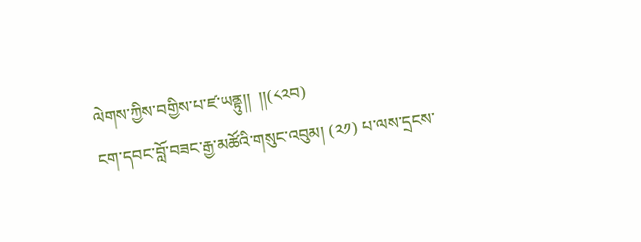ལེགས་ཀྱིས་བགྱིས་པ་ཛ་ཡནྟུ།།  །།(༨༢བ)
ངག་དབང་བློ་བཟང་རྒྱ་མཚོའི་གསུང་འབུམ། (༢༡) པ་ལས་དྲངས་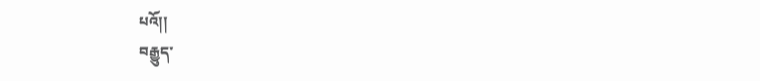པའོ།།
བརྒྱུད་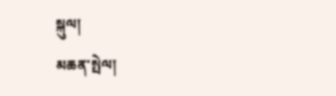སྐུལ།
མཆན་སྤེལ།